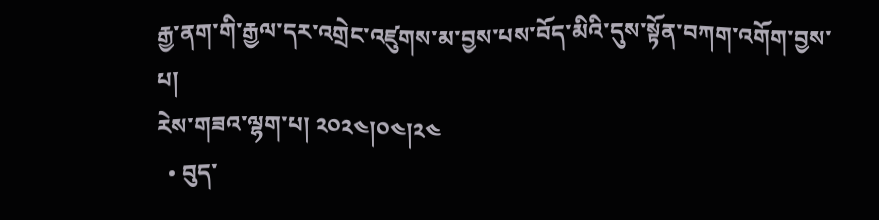རྒྱ་ནག་གི་རྒྱལ་དར་འགྲེང་འཛུགས་མ་བྱས་པས་བོད་མིའི་དུས་སྟོན་བཀག་འགོག་བྱས་པ།
རེས་གཟའ་ལྷག་པ། ༢༠༢༤།༠༤།༢༤
  • བུད་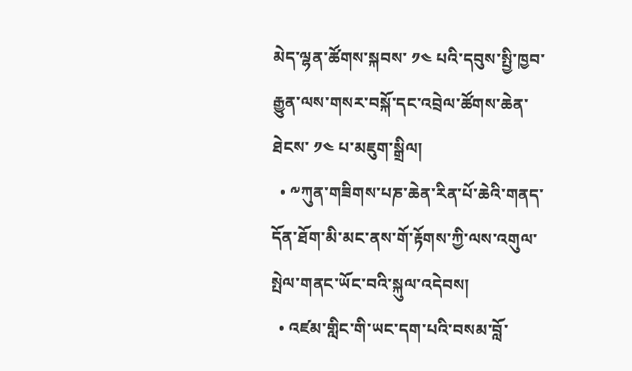མེད་ལྷན་ཚོགས་སྐབས་ ༡༤ པའི་དབུས་སྤྱི་ཁྱབ་རྒྱུན་ལས་གསར་བསྐོ་དང་འབྲེལ་ཚོགས་ཆེན་ཐེངས་ ༡༤ པ་མཇུག་སྒྲིལ།
  • ༸ཀུན་གཟིགས་པཎ་ཆེན་རིན་པོ་ཆེའི་གནད་དོན་ཐོག་མི་མང་ནས་གོ་རྟོགས་ཀྱི་ལས་འགུལ་སྤེལ་གནང་ཡོང་བའི་སྐུལ་འདེབས།
  • འཛམ་གླིང་གི་ཡང་དག་པའི་བསམ་བློ་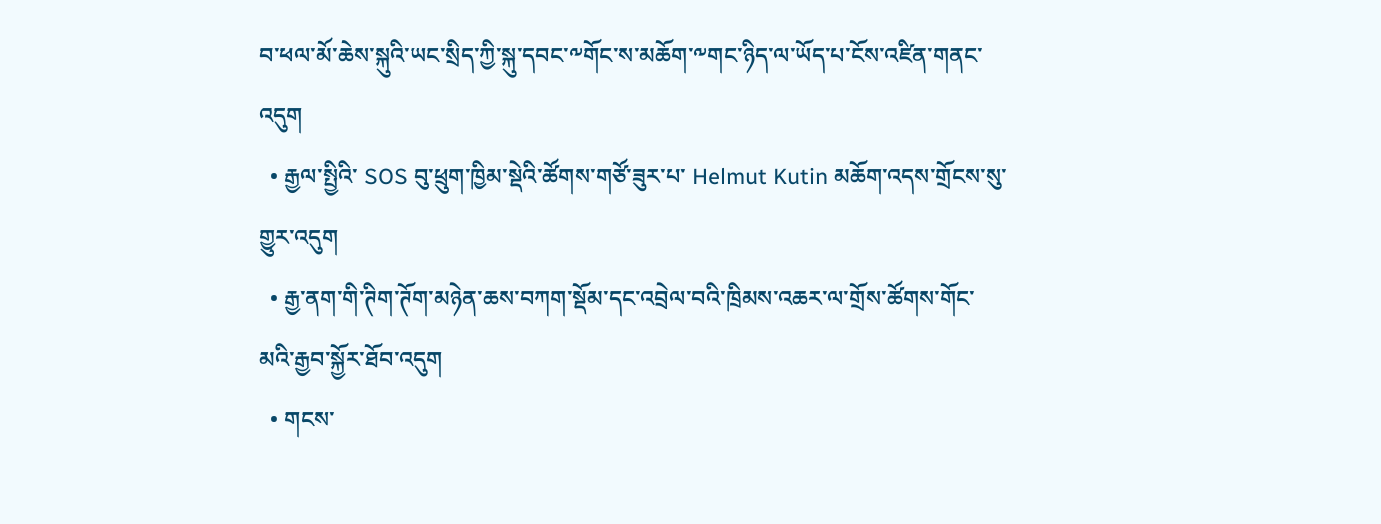བ་ཕལ་མོ་ཆེས་སྐུའི་ཡང་སྲིད་ཀྱི་སྐུ་དབང་༸གོང་ས་མཆོག་༸གང་ཉིད་ལ་ཡོད་པ་ངོས་འཛིན་གནང་འདུག
  • རྒྱལ་སྤྱིའི་ SOS བུ་ཕྲུག་ཁྱིམ་སྡེའི་ཚོགས་གཙོ་ཟུར་པ་ Helmut Kutin མཆོག་འདས་གྲོངས་སུ་གྱུར་འདུག
  • རྒྱ་ནག་གི་ཊིག་ཊོག་མཉེན་ཆས་བཀག་སྡོམ་དང་འབྲེལ་བའི་ཁྲིམས་འཆར་ལ་གྲོས་ཚོགས་གོང་མའི་རྒྱབ་སྐྱོར་ཐོབ་འདུག
  • གངས་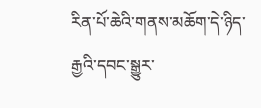རིན་པོ་ཆེའི་གནས་མཆོག་དེ་ཉིད་རྒྱའི་དབང་སྒྱུར་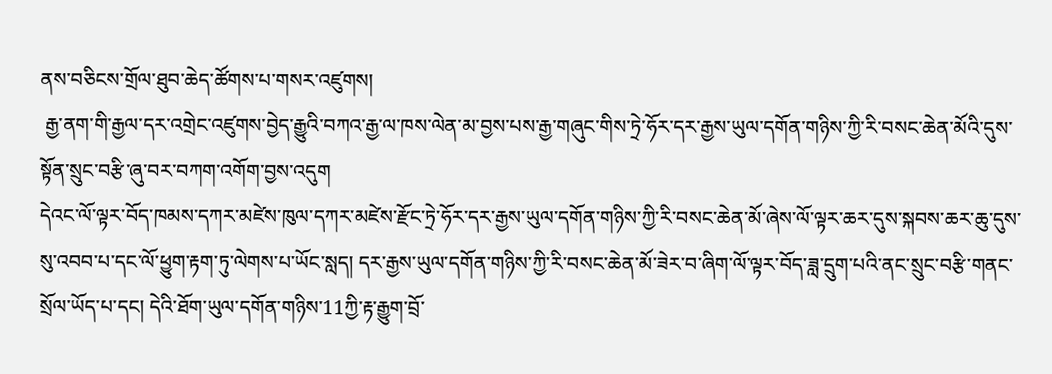ནས་བཅིངས་གྲོལ་ཐུབ་ཆེད་ཚོགས་པ་གསར་འཛུགས།
 རྒྱ་ནག་གི་རྒྱལ་དར་འགྲེང་འཛུགས་བྱེད་རྒྱུའི་བཀའ་རྒྱ་ལ་ཁས་ལེན་མ་བྱས་པས་རྒྱ་གཞུང་གིས་ཏྲེ་ཧོར་དར་རྒྱས་ཡུལ་དགོན་གཉིས་ཀྱི་རི་བསང་ཆེན་མོའི་དུས་སྟོན་སྲུང་བརྩི་ཞུ་བར་བཀག་འགོག་བྱས་འདུག
དེའང་ལོ་ལྟར་བོད་ཁམས་དཀར་མཛེས་ཁུལ་དཀར་མཛེས་རྫོང་ཏྲེ་ཧོར་དར་རྒྱས་ཡུལ་དགོན་གཉིས་ཀྱི་རི་བསང་ཆེན་མོ་ཞེས་ལོ་ལྟར་ཆར་དུས་སྐབས་ཆར་ཆུ་དུས་སུ་འབབ་པ་དང་ལོ་ཕྱུག་རྟག་ཏུ་ལེགས་པ་ཡོང་སླད། དར་རྒྱས་ཡུལ་དགོན་གཉིས་ཀྱི་རི་བསང་ཆེན་མོ་ཟེར་བ་ཞིག་ལོ་ལྟར་བོད་ཟླ་དྲུག་པའི་ནང་སྲུང་བརྩི་གནང་སྲོལ་ཡོད་པ་དང། དེའི་ཐོག་ཡུལ་དགོན་གཉིས་11ཀྱི་རྟ་རྒྱུག་བྲོ་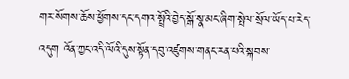གར་སོགས་ཆོས་ཕྱོགས་དང་དགའ་སྤྲོའི་བྱེད་སྒོ་སྣ་མང་ཞིག་སྤེལ་སྲོལ་ཡོད་པ་རེད་འདུག འོན་ཀྱང་འདི་ལོའི་དུས་སྟོན་དབུ་འཛུགས་གནང་རན་པའི་སྐབས་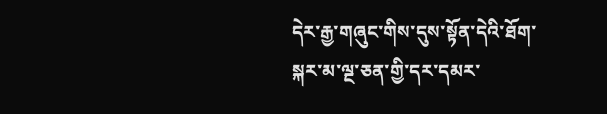དེར་རྒྱ་གཞུང་གིས་དུས་སྟོན་དེའི་ཐོག་སྐར་མ་ལྔ་ཅན་གྱི་དར་དམར་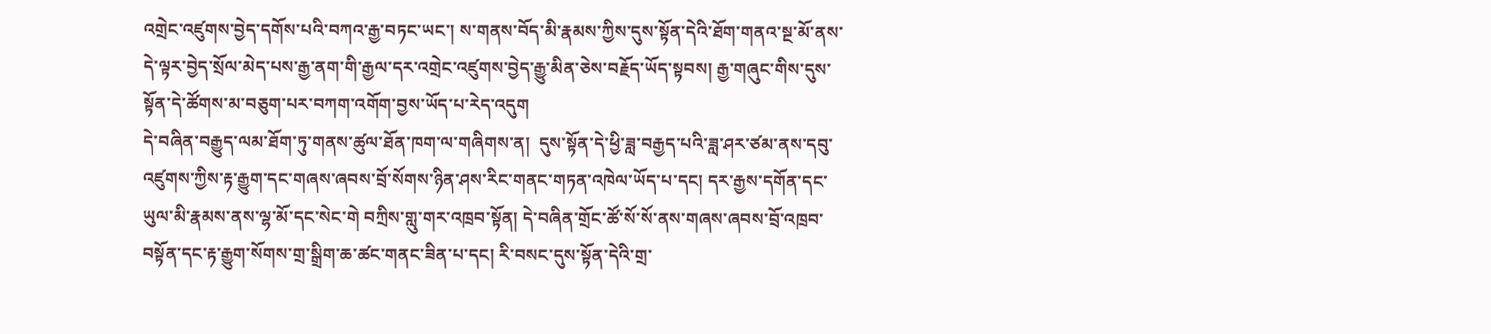འགྲེང་འཛུགས་བྱེད་དགོས་པའི་བཀའ་རྒྱ་བཏང་ཡང་། ས་གནས་བོད་མི་རྣམས་ཀྱིས་དུས་སྟོན་དེའི་ཐོག་གནའ་སྔ་མོ་ནས་དེ་ལྟར་བྱེད་སྲོལ་མེད་པས་རྒྱ་ནག་གི་རྒྱལ་དར་འགྲེང་འཛུགས་བྱེད་རྒྱུ་མིན་ཅེས་བརྗོད་ཡོད་སྟབས། རྒྱ་གཞུང་གིས་དུས་སྟོན་དེ་ཚོགས་མ་བཅུག་པར་བཀག་འགོག་བྱས་ཡོད་པ་རེད་འདུག
དེ་བཞིན་བརྒྱུད་ལམ་ཐོག་ཏུ་གནས་ཚུལ་ཐོན་ཁག་ལ་གཞིགས་ན།  དུས་སྟོན་དེ་ཕྱི་ཟླ་བརྒྱད་པའི་ཟླ་ཤར་ཙམ་ནས་དབུ་འཛུགས་ཀྱིས་རྟ་རྒྱུག་དང་གཞས་ཞབས་བྲོ་སོགས་ཉིན་ཤས་རིང་གནང་གཏན་འཁེལ་ཡོད་པ་དང། དར་རྒྱས་དགོན་དང་ཡུལ་མི་རྣམས་ནས་ལྷ་མོ་དང་སེང་གེ བཀྲིས་གླུ་གར་འཁྲབ་སྟོན། དེ་བཞིན་གྲོང་ཚོ་སོ་སོ་ནས་གཞས་ཞབས་བྲོ་འཁྲབ་བསྟོན་དང་རྟ་རྒྱུག་སོགས་གྲ་སྒྲིག་ཆ་ཚང་གནང་ཟིན་པ་དང། རི་བསང་དུས་སྟོན་དེའི་གྲ་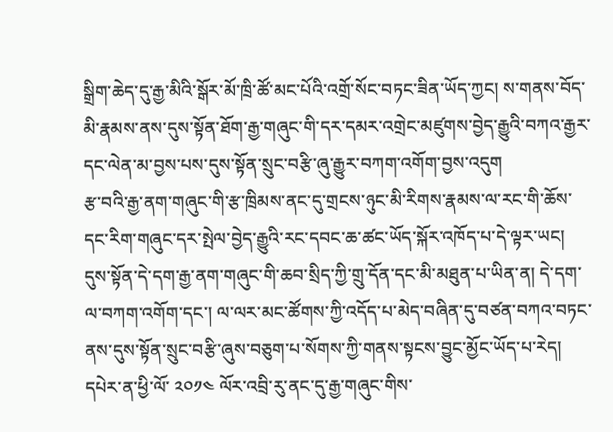སྒྲིག་ཆེད་དུ་རྒྱ་མིའི་སྒོར་མོ་ཁྲི་ཚོ་མང་པོའི་འགྲོ་སོང་བཏང་ཟིན་ཡོད་ཀྱང། ས་གནས་བོད་མི་རྣམས་ནས་དུས་སྟོན་ཐོག་རྒྱ་གཞུང་གི་དར་དམར་འགྲེང་མཛུགས་བྱེད་རྒྱུའི་བཀའ་རྒྱར་དང་ལེན་མ་བྱས་པས་དུས་སྟོན་སྲུང་བརྩི་ཞུ་རྒྱུར་བཀག་འགོག་བྱས་འདུག
རྩ་བའི་རྒྱ་ནག་གཞུང་གི་རྩ་ཁྲིམས་ནང་དུ་གྲངས་ཉུང་མི་རིགས་རྣམས་ལ་རང་གི་ཆོས་དང་རིག་གཞུང་དར་སྤེལ་བྱེད་རྒྱུའི་རང་དབང་ཆ་ཚང་ཡོད་སྐོར་འཁོད་པ་དེ་ལྟར་ཡང། དུས་སྟོན་དེ་དག་རྒྱ་ནག་གཞུང་གི་ཆབ་སྲིད་ཀྱི་གྲུ་དོན་དང་མི་མཐུན་པ་ཡིན་ན། དེ་དག་ལ་བཀག་འགོག་དང་། ལ་ལར་མང་ཚོགས་ཀྱི་འདོད་པ་མེད་བཞིན་དུ་བཙན་བཀའ་བཏང་ནས་དུས་སྟོན་སྲུང་བརྩི་ཞུས་བཅུག་པ་སོགས་ཀྱི་གནས་སྟངས་བྱུང་མྱོང་ཡོད་པ་རེད། དཔེར་ན་ཕྱི་ལོ་ ༢༠༡༤ ལོར་འབྲི་རུ་ནང་དུ་རྒྱ་གཞུང་གིས་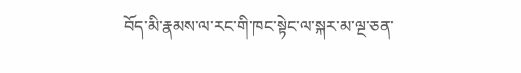བོད་མི་རྣམས་ལ་རང་གི་ཁང་སྟེང་ལ་སྐར་མ་ལྔ་ཅན་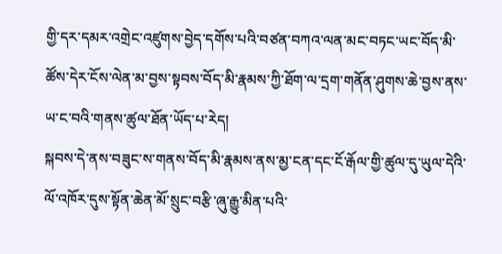གྱི་དར་དམར་འགྲེང་འཛུགས་བྱེད་དགོས་པའི་བཙན་བཀའ་ལན་མང་བཏང་ཡང་བོད་མི་ཚོས་དེར་ངོས་ལེན་མ་བྱས་སྟབས་བོད་མི་རྣམས་ཀྱི་ཐོག་ལ་དྲག་གནོན་ཤུགས་ཆེ་བྱས་ནས་ཡ་ང་བའི་གནས་ཚུལ་ཐོན་ཡོད་པ་རེད།
སྐབས་དེ་ནས་བཟུང་ས་གནས་བོད་མི་རྣམས་ནས་མྱ་ངན་དང་ངོ་རྒོལ་གྱི་ཚུལ་དུ་ཡུལ་དེའི་ལོ་འཁོར་དུས་སྟོན་ཆེན་མོ་སྲུང་བརྩི་ཞུ་རྒྱུ་མིན་པའི་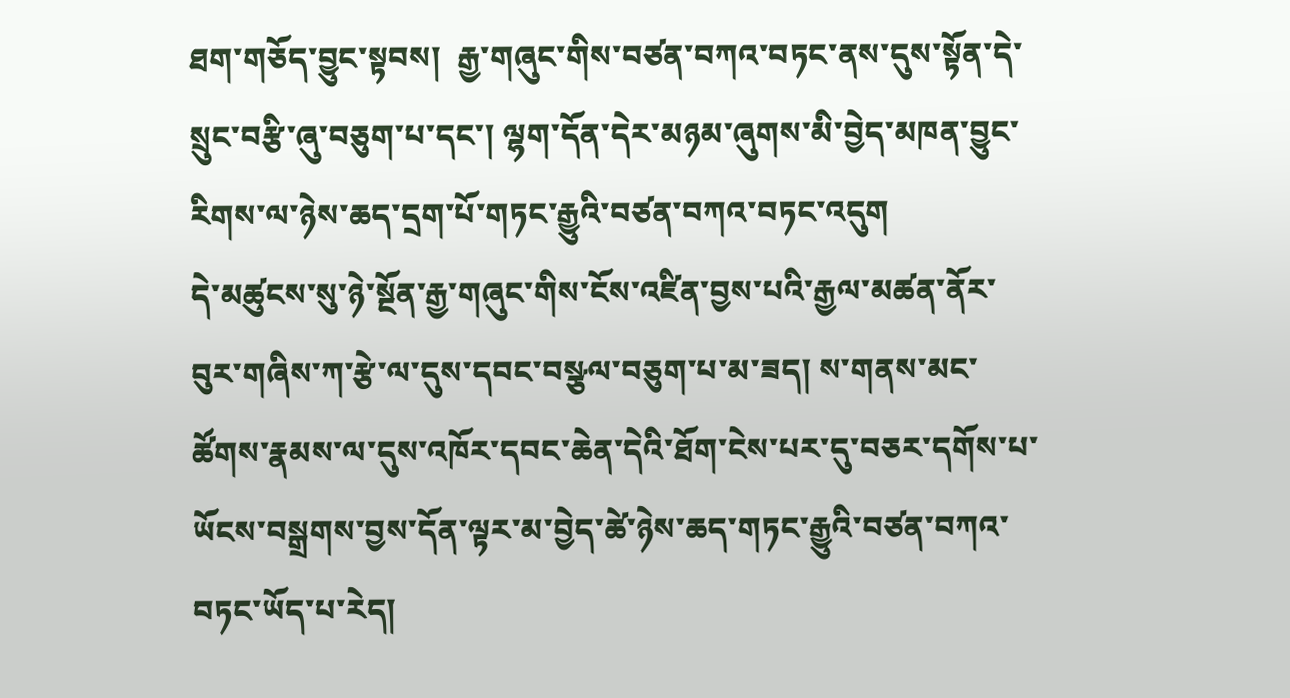ཐག་གཅོད་བྱུང་སྟབས།  རྒྱ་གཞུང་གིས་བཙན་བཀའ་བཏང་ནས་དུས་སྟོན་དེ་སྲུང་བརྩི་ཞུ་བཅུག་པ་དང་། ལྷག་དོན་དེར་མཉམ་ཞུགས་མི་བྱེད་མཁན་བྱུང་རིགས་ལ་ཉེས་ཆད་དྲག་པོ་གཏང་རྒྱུའི་བཙན་བཀའ་བཏང་འདུག
དེ་མཚུངས་སུ་ཉེ་སྔོན་རྒྱ་གཞུང་གིས་ངོས་འཛིན་བྱས་པའི་རྒྱལ་མཚན་ནོར་བུར་གཞིས་ཀ་རྩེ་ལ་དུས་དབང་བསྩལ་བཅུག་པ་མ་ཟད། ས་གནས་མང་ཚོགས་རྣམས་ལ་དུས་འཁོར་དབང་ཆེན་དེའི་ཐོག་ངེས་པར་དུ་བཅར་དགོས་པ་ཡོངས་བསྒྲགས་བྱས་དོན་ལྟར་མ་བྱེད་ཚེ་ཉེས་ཆད་གཏང་རྒྱུའི་བཙན་བཀའ་བཏང་ཡོད་པ་རེད།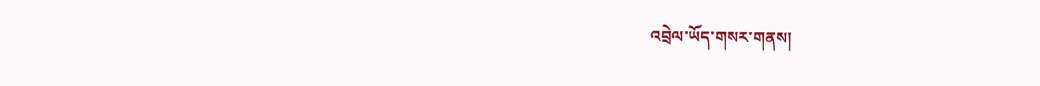འབྲེལ་ཡོད་གསར་གནས།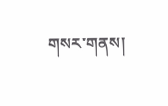གསར་གནས།